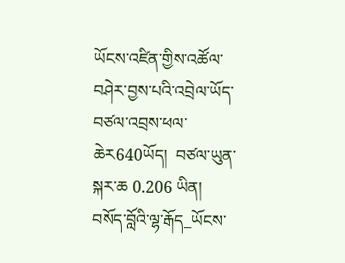ཡོངས་འཛིན་གྱིས་འཚོལ་བཤེར་བྱས་པའི་འབྲེལ་ཡོད་བཙལ་འབྲས་ཕལ་ཆེར640ཡོད།  བཙལ་ཡུན་སྐར་ཆ 0.206 ཡིན།
བསོད་བློའི་ལྷ་རྒོད_ཡོངས་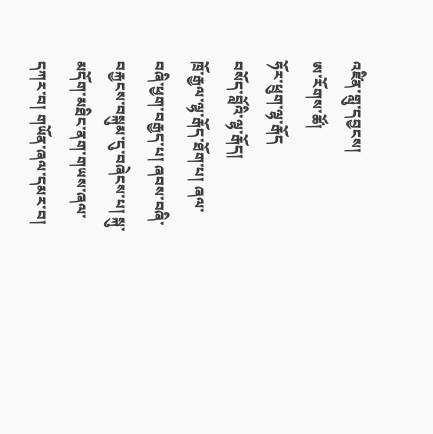འཛིན་གླུ་དབྱངས།
ཨ་རོགས་ཚོ།
ཧོར་ཕྲུག་ལྷ་རྒོད
བསོད་བློའི་ལྷ་རྒོད།
ཁྲོ་རྒྱལ་ལྷ་རྒོད་ཐོག་པ། ཞལ་བཞི་ཕྱག་བརྒྱད་པ། ཞབས་བཞི་བརྐྱངས་བསྐུམ་དུ་བཞེངས་པ། སྐུ་མདོག་མཐིང་ནག་གཡས་ཞལ་དཀར་བ། གཡོན་ཞལ་དམར་བ།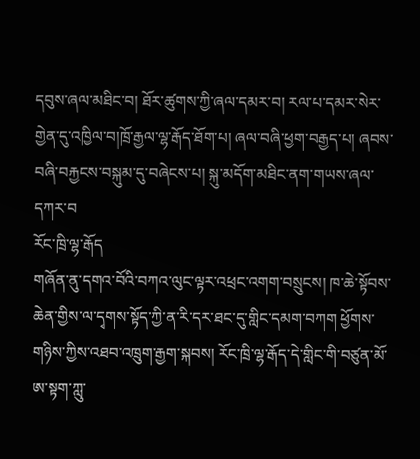དབུས་ཞལ་མཐིང་བ། ཐོར་ཚུགས་ཀྱི་ཞལ་དམར་བ། རལ་པ་དམར་སེར་གྱེན་དུ་འཁྱིལ་བ།ཁྲོ་རྒྱལ་ལྷ་རྒོད་ཐོག་པ། ཞལ་བཞི་ཕྱག་བརྒྱད་པ། ཞབས་བཞི་བརྐྱངས་བསྐུམ་དུ་བཞེངས་པ། སྐུ་མདོག་མཐིང་ནག་གཡས་ཞལ་དཀར་བ
རོང་ཁྲི་ལྷ་རྒོད
གཞོན་ནུ་དགའ་བོའི་བཀའ་ལུང་ལྟར་འཕྲང་འགག་བསྲུངས། ཁ་ཆེ་སྟོབས་ཆེན་གྱིས་ལ་དྭགས་སྟོད་ཀྱི་ན་རི་དར་ཐང་དུ་གླིང་དམག་བཀག ཕྱོགས་གཉིས་ཀྱིས་འཐབ་འཁྲུག་རྒྱག་སྐབས། རོང་ཁྲི་ལྷ་རྒོད་དེ་གླིང་གི་བཙུན་མོ་ཨ་སྟག་ཀླུ་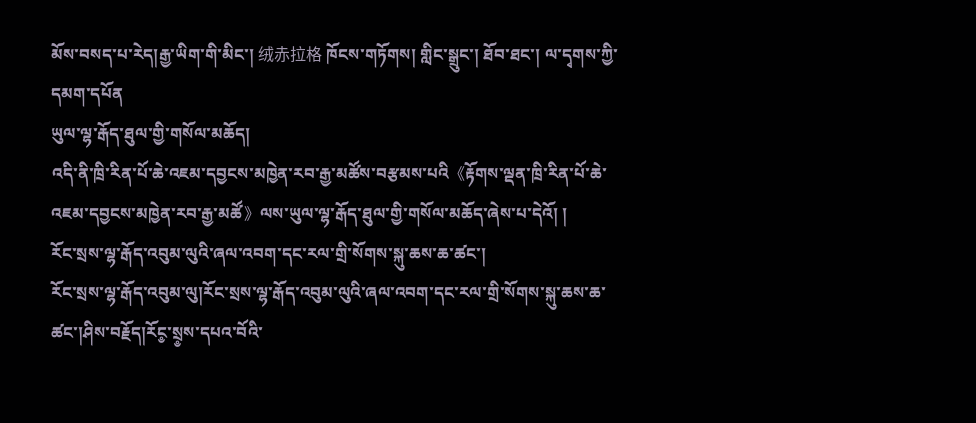མོས་བསད་པ་རེད།རྒྱ་ཡིག་གི་མིང་། 绒赤拉格 ཁོངས་གཏོགས། གླིང་སྒྲུང་། ཐོབ་ཐང་། ལ་དྭགས་ཀྱི་དམག་དཔོན
ཡུལ་ལྷ་རྒོད་ཐུལ་གྱི་གསོལ་མཆོད།
འདི་ནི་ཁྲི་རིན་པོ་ཆེ་འཇམ་དབྱངས་མཁྱེན་རབ་རྒྱ་མཚོས་བརྩམས་པའི《རྟོགས་ལྡན་ཁྲི་རིན་པོ་ཆེ་འཇམ་དབྱངས་མཁྱེན་རབ་རྒྱ་མཚོ》ལས་ཡུལ་ལྷ་རྒོད་ཐུལ་གྱི་གསོལ་མཆོད་ཞེས་པ་དེའོ། །
རོང་སྲས་ལྷ་རྒོད་འབུམ་ལུའི་ཞལ་འབག་དང་རལ་གྲི་སོགས་སྐུ་ཆས་ཆ་ཚང་།
རོང་སྲས་ལྷ་རྒོད་འབུམ་ལུ།རོང་སྲས་ལྷ་རྒོད་འབུམ་ལུའི་ཞལ་འབག་དང་རལ་གྲི་སོགས་སྐུ་ཆས་ཆ་ཚང་།ཤིས་བརྗོད།རོང༵་སྲ༵ས་དཔའ་བོའི་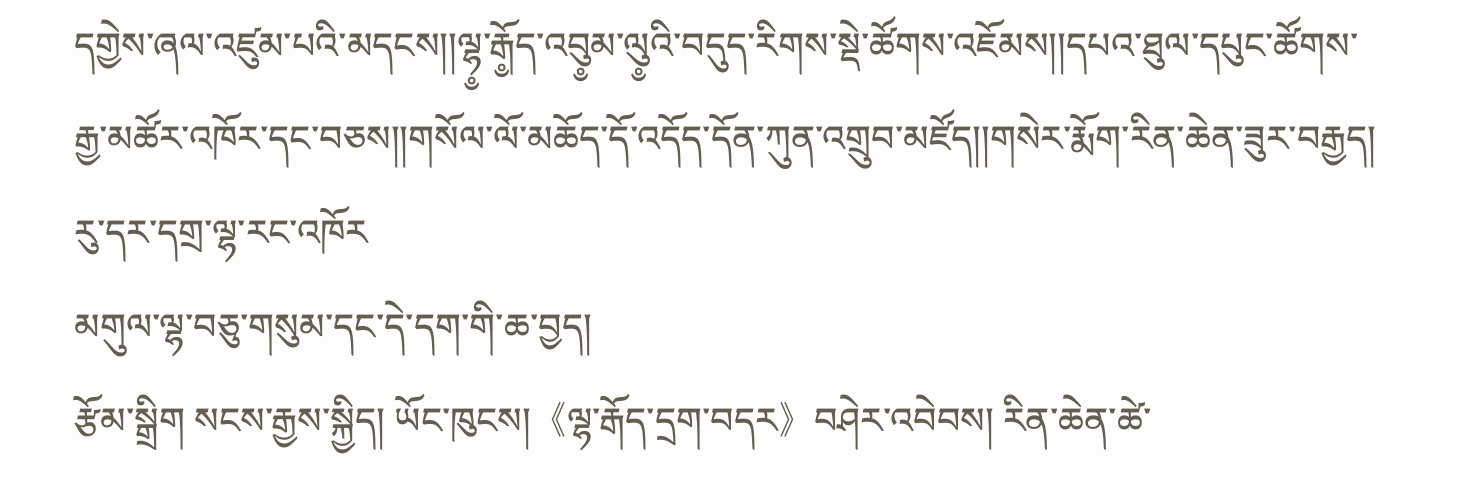དགྱེས་ཞལ་འཛུམ་པའི་མདངས།།ལྷ༵་རྒོ༵ད་འབུ༵མ་ལུ༵འི་བདུད་རིགས་སྡེ་ཚོགས་འཇོམས།།དཔའ་ཐུལ་དཔུང་ཚོགས་རྒྱ་མཚོར་འཁོར་དང་བཅས།།གསོལ་ལོ་མཆོད་དོ་འདོད་དོན་ཀུན་འགྲུབ་མཛོད།།གསེར་རྨོག་རིན་ཆེན་ཟུར་བརྒྱད། རུ་དར་དགྲ་ལྷ་རང་འཁོར
མགུལ་ལྷ་བཅུ་གསུམ་དང་དེ་དག་གི་ཆ་བྱད།
རྩོམ་སྒྲིག སངས་རྒྱས་སྐྱིད། ཡོང་ཁུངས།《ལྷ་རྒོད་དྲག་བདར》བཤེར་འབེབས། རིན་ཆེན་ཚེ་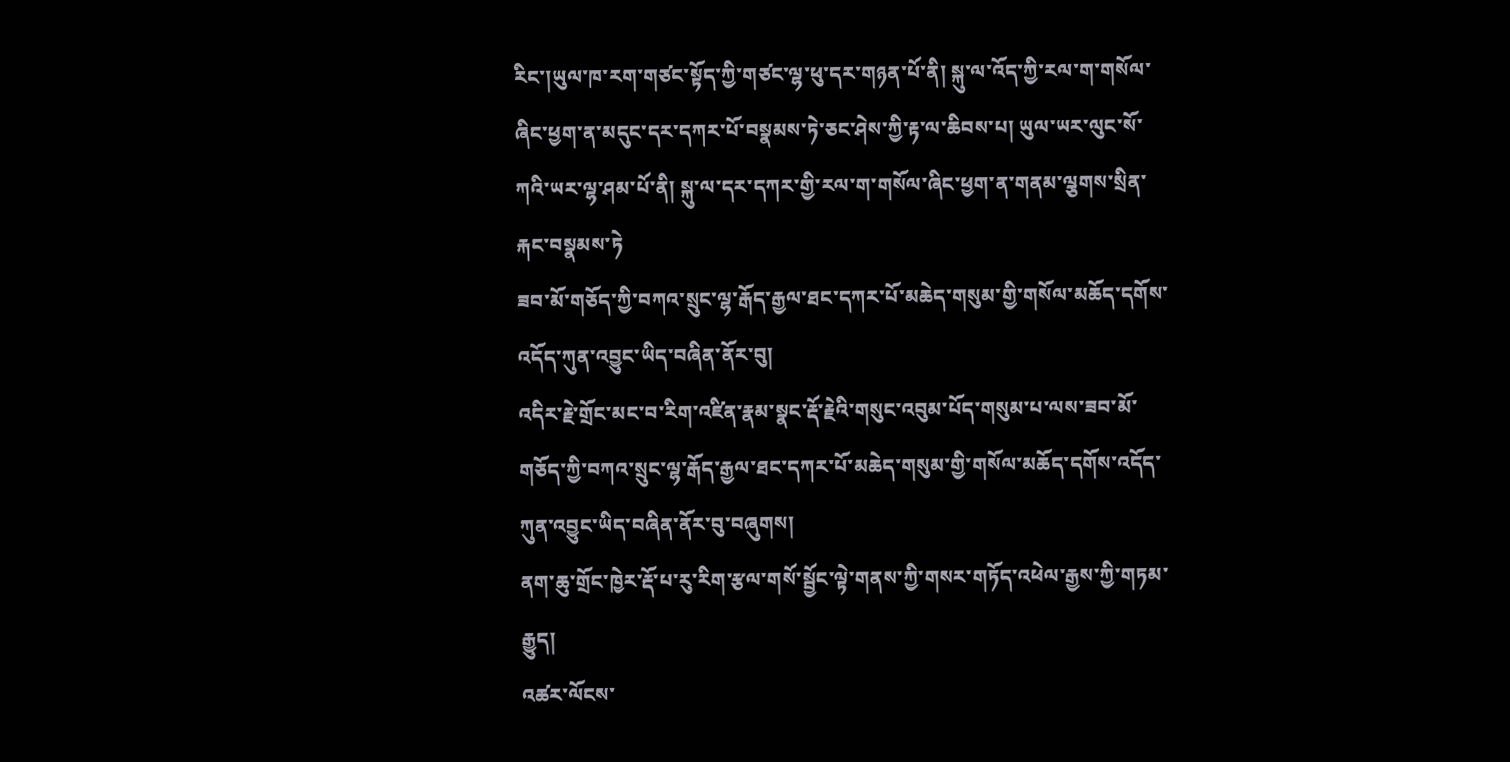རིང་།ཡུལ་ཁ་རག་གཙང་སྟོད་ཀྱི་གཙང་ལྷ་ཕུ་དར་གཉན་པོ་ནི། སྐུ་ལ་འོད་ཀྱི་རལ་ག་གསོལ་ཞིང་ཕྱག་ན་མདུང་དར་དཀར་པོ་བསྣམས་ཏེ་ཅང་ཤེས་ཀྱི་རྟ་ལ་ཆིབས་པ། ཡུལ་ཡར་ལུང་སོ་ཀའི་ཡར་ལྷ་ཤམ་པོ་ནི། སྐུ་ལ་དར་དཀར་གྱི་རལ་ག་གསོལ་ཞིང་ཕྱག་ན་གནམ་ལྕགས་སྲིན་རྐང་བསྣམས་ཏེ
ཟབ་མོ་གཅོད་ཀྱི་བཀའ་སྲུང་ལྷ་རྒོད་རྒྱལ་ཐང་དཀར་པོ་མཆེད་གསུམ་གྱི་གསོལ་མཆོད་དགོས་འདོད་ཀུན་འབྱུང་ཡིད་བཞིན་ནོར་བུ།
འདིར་རྗེ་གྲོང་མང་བ་རིག་འཛིན་རྣམ་སྣང་རྡོ་རྗེའི་གསུང་འབུམ་པོད་གསུམ་པ་ལས་ཟབ་མོ་གཅོད་ཀྱི་བཀའ་སྲུང་ལྷ་རྒོད་རྒྱལ་ཐང་དཀར་པོ་མཆེད་གསུམ་གྱི་གསོལ་མཆོད་དགོས་འདོད་ཀུན་འབྱུང་ཡིད་བཞིན་ནོར་བུ་བཞུགས།
ནག་ཆུ་གྲོང་ཁྱེར་རྡོ་པ་རུ་རིག་རྩལ་གསོ་སྦྱོང་ལྟེ་གནས་ཀྱི་གསར་གཏོད་འཕེལ་རྒྱས་ཀྱི་གཏམ་རྒྱུད།
འཚར་ལོངས་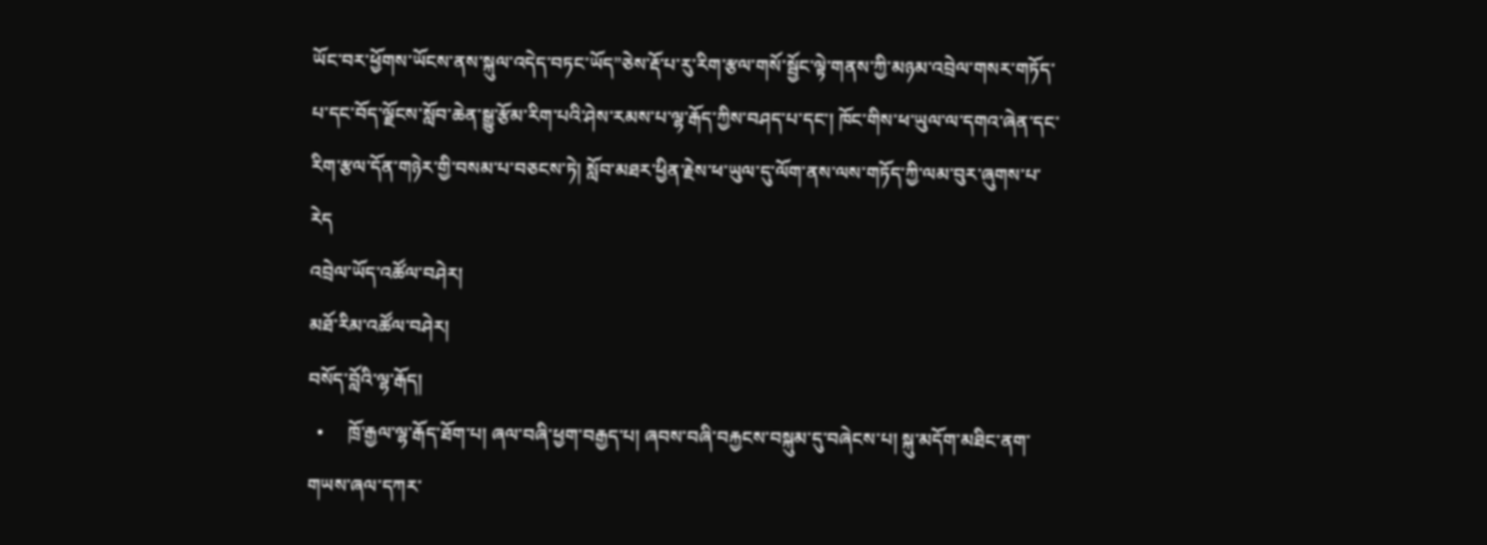ཡོང་བར་ཕྱོགས་ཡོངས་ནས་སྐུལ་འདེད་བཏང་ཡོད”ཅེས་རྡོ་པ་རུ་རིག་རྩལ་གསོ་སྦྱོང་ལྟེ་གནས་ཀྱི་མཉམ་འབྲེལ་གསར་གཏོད་པ་དང་བོད་ལྗོངས་སློབ་ཆེན་སྒྱུ་རྩོམ་རིག་པའི་ཤེས་རམས་པ་ལྷ་རྒོད་ཀྱིས་བཤད་པ་དང་། ཁོང་གིས་ཕ་ཡུལ་ལ་དགའ་ཞེན་དང་རིག་རྩལ་དོན་གཉེར་གྱི་བསམ་པ་བཅངས་ཏེ། སློབ་མཐར་ཕྱིན་རྗེས་ཕ་ཡུལ་དུ་ལོག་ནས་ལས་གཏོད་ཀྱི་ལམ་བུར་ཞུགས་པ་རེད
འབྲེལ་ཡོད་འཚོལ་བཤེར།
མཐོ་རིམ་འཚོལ་བཤེར།
བསོད་བློའི་ལྷ་རྒོད།
  •     ཁྲོ་རྒྱལ་ལྷ་རྒོད་ཐོག་པ། ཞལ་བཞི་ཕྱག་བརྒྱད་པ། ཞབས་བཞི་བརྐྱངས་བསྐུམ་དུ་བཞེངས་པ། སྐུ་མདོག་མཐིང་ནག་གཡས་ཞལ་དཀར་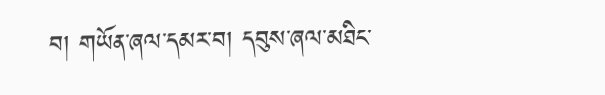བ། གཡོན་ཞལ་དམར་བ། དབུས་ཞལ་མཐིང་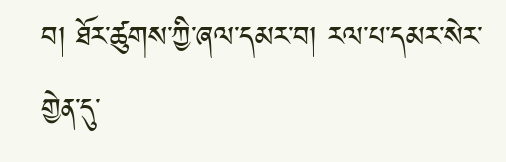བ། ཐོར་ཚུགས་ཀྱི་ཞལ་དམར་བ། རལ་པ་དམར་སེར་གྱེན་དུ་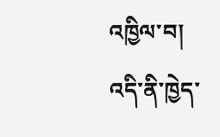འཁྱིལ་བ།
འདི་ནི་ཁྱེད་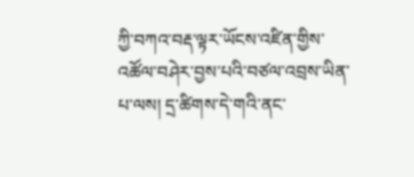ཀྱི་བཀའ་བརྡ་ལྟར་ཡོངས་འཛིན་གྱིས་འཚོལ་བཤེར་བྱས་པའི་བཙལ་འབྲས་ཡིན་པ་ལས། དྲ་ཚིགས་དེ་གའི་ནང་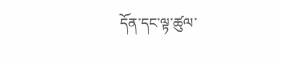དོན་དང་ལྟ་ཚུལ་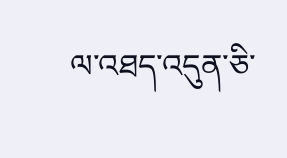ལ་འཐད་འདུན་ཅི་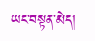ཡང་བསྟན་མེད།